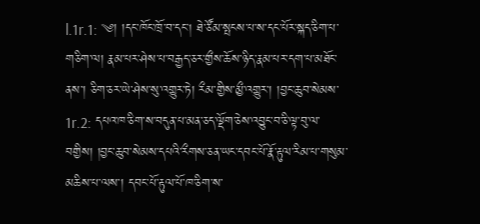l.1r.1: ༄། །དང་ཁོང་ཁྲོ་བ་དང། ཐེ་ཙོམ་སྤངས་པ་ས་དང་པོར་སྐད་ཅིག་པ་གཅིག་ལ། རྣམ་པར་ཤེས་པ་བརྒྱད་ཅར་གྱྀས་ཆོས་ཉིད་རྣམ་པར་དག་པ་མཐོང་ནས་། ཅིག་ཅར་ཡེ་ཤེས་སུ་འགྱུར་ཏེ། རྀམ་གྱིས་མྱྀ་འགྱུར་། །བྱང་ཆུབ་སེམས་ 1r.2: དཔའ་ཁ་ཅིག་ས་བདུན་པ་མན་ཅད་ལྡོག་ཅེས་འབྱུང་བ་ཅི་ལྟ་བུ་ལ་བགྱིས། །བྱང་ཆུབ་སེམས་དཔའི་རྀགས་ཅན་ཡང་དབང་པོ་རྣོ་རྟུལ་རིམ་པ་གསུམ་མཆིས་པ་ལས་། དབང་པོ་རྟུལ་པོ་ཁ་ཅིག་ས་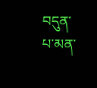བདུན་པ་མན་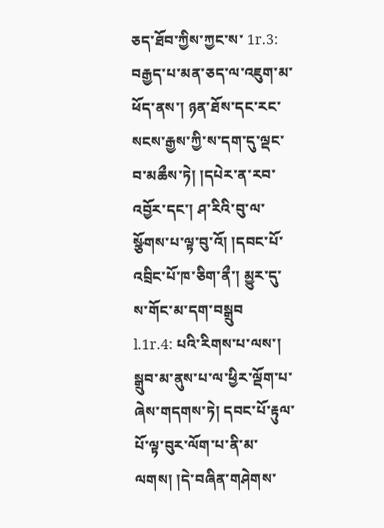ཅད་ཐོབ་ཀྱིས་ཀྱང་ས་ 1r.3: བརྒྱད་པ་མན་ཅད་ལ་འཇུག་མ་ཕོད་ནས་། ཉན་ཐོས་དང་རང་སངས་རྒྱས་ཀྱི་ས་དག་དུ་ལྡང་བ་མཆྀས་ཏེ། །དཔེར་ན་རབ་འབྱོར་དང་། ཤ་རིའི་བུ་ལ་སྩོགས་པ་ལྟ་བུ་འོ། །དབང་པོ་འབྲིང་པོ་ཁ་ཅིག་ནྀ་། མྱུར་དུ་ས་གོང་མ་དག་བསྒྲུབ
l.1r.4: པའི་རིགས་པ་ལས་། སྒྲུབ་མ་ནུས་པ་ལ་ཕྱིར་ལྡོག་པ་ཞེས་གདགས་ཏེ། དབང་པོ་རྟུལ་པོ་ལྟ་བུར་ལོག་པ་ནི་མ་ལགས། །དེ་བཞིན་གཤེགས་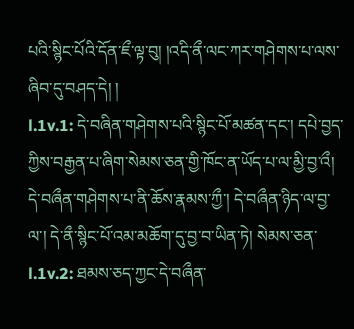པའི་སྙིང་པོའི་དོན་ཇྀ་ལྟ་བུ། །འདི་ནྀ་ལང་ཀར་གཤེགས་པ་ལས་ཞིབ་དུ་བཤད་དེ། །
l.1v.1: དེ་བཞིན་གཤེགས་པའི་སྙིང་པོ་མཚན་དང་། དཔེ་བྱད་ཀྱིས་བརྒྱན་པ་ཞིག་སེམས་ཅན་གྱི་ཁོང་ན་ཡོད་པ་ལ་མྱི་བྱ་འྀ། དེ་བཞྀན་གཤེགས་པ་ནི་ཆོས་རྣམས་ཀྱྀ་། དེ་བཞྀན་ཉིད་ལ་བྱ་ལ་། དེ་ནྀ་སྙིང་པོ་འམ་མཆོག་དུ་བྱ་བ་ཡིན་ཏེ། སེམས་ཅན་
l.1v.2: ཐམས་ཅད་ཀྱང་དེ་བཞྀན་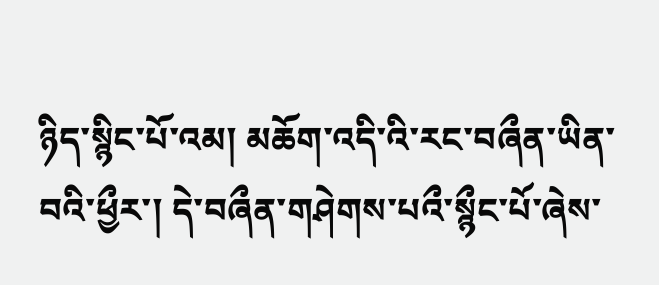ཉིད་སྙིང་པོ་འམ། མཆོག་འདི་འི་རང་བཞྀན་ཡིན་བའི་ཕྱྀར་། དེ་བཞྀན་གཤེགས་པའྀ་སྙྀང་པོ་ཞེས་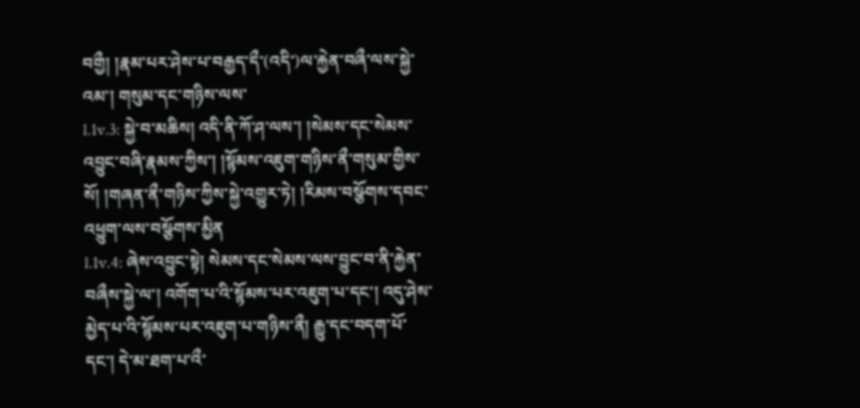བགྱྀ། །རྣམ་པར་ཤེས་པ་བརྒྱད་དྀ་(འདི་)ལ་རྐྱེན་བཞྀ་ལས་སྐྱེ་འམ་། གསུམ་དང་གཉིས་ལས་
l.1v.3: སྐྱེ་བ་མཆིས། འདི་ནི་ཀོ་ཤ་ལས་། །སེམས་དང་སེམས་འབྱུང་བཞི་རྣམས་ཀྱིས་། །སྙོམས་འཇུག་གཉིས་ནྀ་གསུམ་གྱིས་སོ། །གཞན་ནྀ་གཉིས་ཀྱིས་སྐྱེ་འགྱུར་ཏེ། །རིམས་བསྩོགས་དབང་འཕྱུག་ལས་བསྩོགས་མྱིན
l.1v.4: ཞེས་འབྱུང་སྟེ། སེམས་དང་སེམས་ལས་བྱུང་བ་ནི་རྐྱེན་བཞྀས་སྐྱེ་ལ་། འགོག་པ་འི་སྙོམས་པར་འཇུག་པ་དང་། འདུ་ཤེས་མྱེད་པ་འི་སྙོམས་པར་འཇུག་པ་གཉིས་ནྀ། རྒྱུ་དང་བདག་པོ་དང་། དེ་མ་ཐག་པ་འྀ་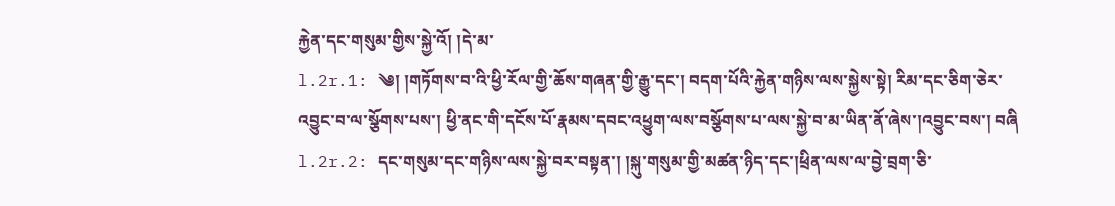རྐྱེན་དང་གསུམ་གྱིས་སྐྱེ་འོ། །དེ་མ་
l.2r.1: ༄། །གཏོགས་བ་འི་ཕྱི་རོལ་གྱི་ཆོས་གཞན་གྱི་རྒྱུ་དང་། བདག་པོའི་རྐྱེན་གཉིས་ལས་སྐྱེས་སྟེ། རིམ་དང་ཅིག་ཅེར་འབྱུང་བ་ལ་སྩོགས་པས་། ཕྱི་ནང་གི་དངོས་པོ་རྣམས་དབང་འཕྱུག་ལས་བསྩོགས་པ་ལས་སྐྱེ་བ་མ་ཡིན་ནོ་ཞེས་།འབྱུང་བས་། བཞི
l.2r.2: དང་གསུམ་དང་གཉིས་ལས་སྐྱེ་བར་བསྟན་། །སྐུ་གསུམ་གྱི་མཚན་ཉིད་དང་།ཕྲིན་ལས་ལ་བྱེ་བྲག་ཅི་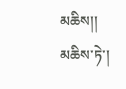མཆིས།། མཆིས་ཏེ་།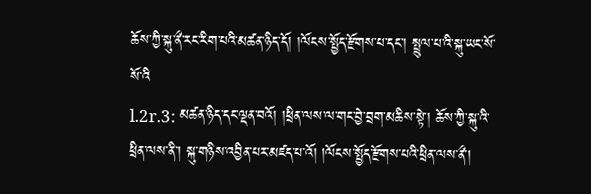ཆོས་ཀྱི་སྐུ་ནྀ་རང་རིག་པའི་མཚན་ཉིད་དོ། །ལོངས་སྤྱོད་རྫོགས་པ་དང་། སྤྲུལ་པ་འི་སྐུ་ཡང་སོ་སོ་འི
l.2r.3: མཚན་ཉིད་དང་ལྡན་བའོ། །ཕྲིན་ལས་ལ་གང་བྱེ་བྲག་མཆིས་སྟེ་། ཆོས་ཀྱི་སྐུ་འི་ཕྲིན་ལས་ནི་། སྐུ་གཉིས་འབྱིན་པར་མཛད་པ་འོ། །ལོངས་སྤྱོད་རྫོགས་པའི་ཕྲིན་ལས་ནྀ་།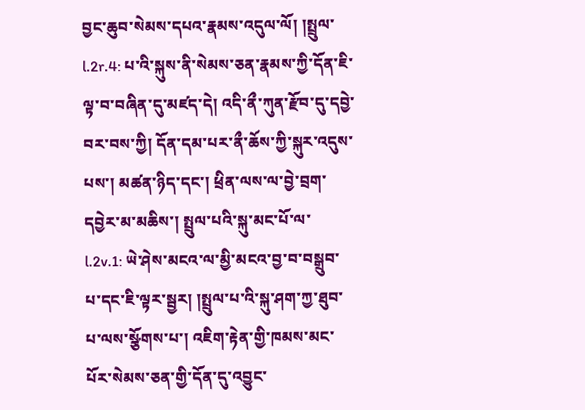བྱང་ཆུབ་སེམས་དཔའ་རྣམས་འདུལ་ལོ། །སྤྲུལ་
l.2r.4: པ་འི་སྐུས་ནི་སེམས་ཅན་རྣམས་ཀྱི་དོན་ཇི་ལྟ་བ་བཞིན་དུ་མཛད་དེ། འདི་ནྀ་ཀུན་རྫོབ་དུ་དབྱེ་བར་བས་ཀྱི། དོན་དམ་པར་ནྀ་ཆོས་ཀྱི་སྐུར་འདུས་པས་། མཚན་ཉིད་དང་། ཕྲིན་ལས་ལ་བྱེ་བྲག་དབྱེར་མ་མཆིས་། སྤྲུལ་པའི་སྐུ་མང་པོ་ལ་
l.2v.1: ཡེ་ཤེས་མངའ་ལ་མྱི་མངའ་བྱ་བ་བསྒྲུབ་པ་དང་ཇི་ལྟར་སྦྱར། །སྤྲུལ་པ་འི་སྐུ་ཤག་ཀྱ་ཐུབ་པ་ལས་སྩོགས་པ་། འཇིག་རྟེན་གྱི་ཁམས་མང་པོར་སེམས་ཅན་གྱི་དོན་དུ་འབྱུང་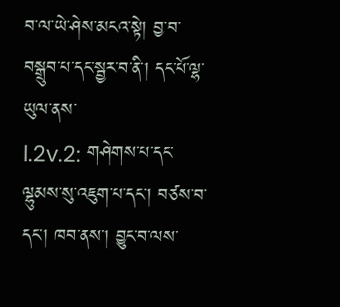བ་ལ་ཡེ་ཤེས་མངའ་སྟེ། བྱ་བ་བསྒྲུབ་པ་དང་སྦྱར་བ་ནི་། དང་པོ་ལྷ་ཡུལ་ནས་
l.2v.2: གཤེགས་པ་དང་ལྷུམས་སུ་འཇུག་པ་དང་། བཙས་བ་དང་། ཁབ་ནས་། བྱུང་བ་ལས་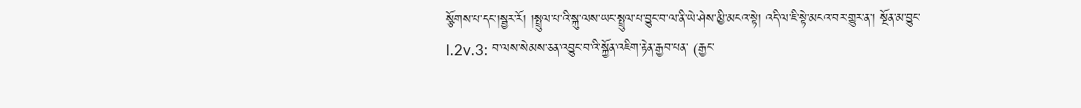སྩོགས་པ་དང་།སྦྱར་རོ། །སྤྲུལ་པ་འི་སྐུ་ལས་ཡང་སྤྲུལ་པ་བྱུང་བ་ལ་ནི་ཡེ་ཤེས་མྱི་མངའ་སྟེ། འདི་ལ་ཇི་སྟེ་མངའ་བར་གྱུར་ན་། སྔོན་མ་བྱུང་
l.2v.3: བ་ལས་སེམས་ཅན་འབྱུང་བ་འི་སྐྱོན་འཇིག་རྟེན་རྒྱབ་པན་ (རྒྱང་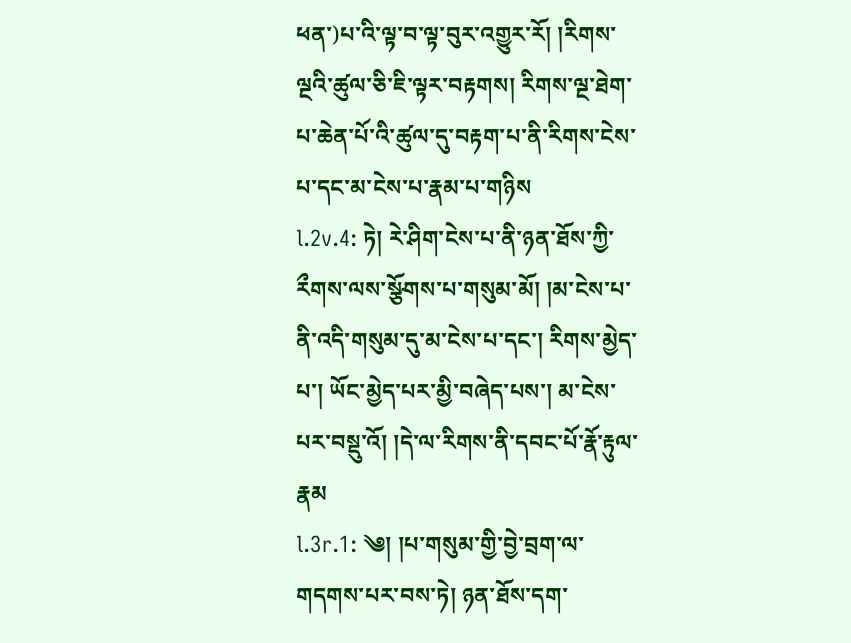ཕན་)པ་འི་ལྟ་བ་ལྟ་བུར་འགྱུར་རོ། །རིགས་ལྔའི་ཚུལ་ཅི་ཇི་ལྟར་བརྟགས། རིགས་ལྔ་ཐེག་པ་ཆེན་པོ་འི་ཚུལ་དུ་བརྟག་པ་ནི་རིགས་ངེས་པ་དང་མ་ངེས་པ་རྣམ་པ་གཉིས
l.2v.4: ཏེ། རེ་ཤིག་ངེས་པ་ནི་ཉན་ཐོས་ཀྱི་རྀགས་ལས་སྩོགས་པ་གསུམ་མོ། །མ་ངེས་པ་ནི་འདི་གསུམ་དུ་མ་ངེས་པ་དང་། རིགས་མྱེད་པ་། ཡོང་མྱེད་པར་མྱི་བཞེད་པས་། མ་ངེས་པར་བསྡུ་འོ། །དེ་ལ་རིགས་ནི་དབང་པོ་རྣོ་རྟུལ་རྣམ
l.3r.1: ༄། །པ་གསུམ་གྱི་བྱེ་བྲག་ལ་གདགས་པར་བས་ཏེ། ཉན་ཐོས་དག་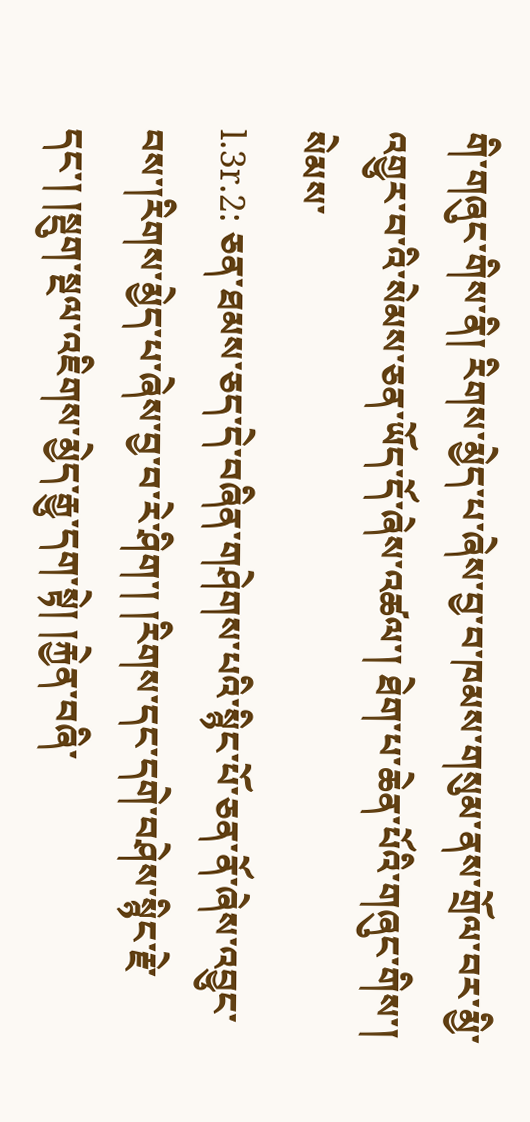གི་གཞུང་གིས་ནི། རིགས་མྱེད་པ་ཞེས་བྱ་བ་ཁམས་གསུམ་ནས་གྲོལ་བར་མྱི་འགྱུར་བ་འི་སེམས་ཅན་ཡོད་དོ་ཞེས་འཚལ་། ཐེག་པ་ཆེན་པོའི་གཞུང་གིས་། སེམས་
l.3r.2: ཅན་ཐམས་ཅད་དེ་བཞིན་གཤེགས་པའི་སྙིང་པོ་ཅན་ནོ་ཞེས་འབྱུང་བས་།རིགས་མྱེད་པ་ཞེས་བྱ་བ་རེ་ཤིག་། །རིགས་དང་དགེ་བཤེས་སྙིང་རྗེ་དང་། །སྡུག་སྔལ་འཇིགས་མྱེད་རྒྱུ་དག་སྟེ། །རྐྱེན་བཞི་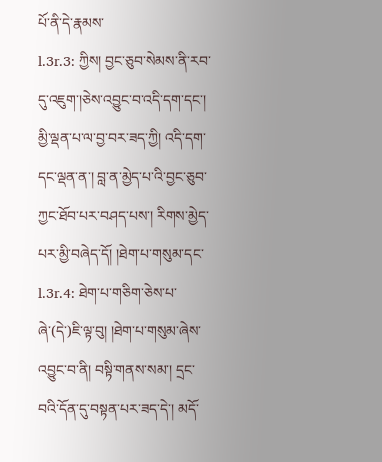པོ་ནི་དེ་རྣམས་
l.3r.3: ཀྱིས། བྱང་ཅུབ་སེམས་ནི་རབ་དུ་འཇུག་།ཅེས་འབྱུང་བ་འདི་དག་དང་། མྱི་ལྡན་པ་ལ་བྱ་བར་ཟད་ཀྱི། འདི་དག་དང་ལྡན་ན་། བླ་ན་མྱེད་པ་འི་བྱང་ཅུབ་ཀྱང་ཐོབ་པར་བཤད་པས་། རིགས་མྱེད་པར་མྱི་བཞེད་དོ། །ཐེག་པ་གསུམ་དང་
l.3r.4: ཐེག་པ་གཅིག་ཅེས་པ་ཞེ་(དེ་)ཇི་ལྟ་བུ། །ཐེག་པ་གསུམ་ཞེས་འབྱུང་བ་ནི། བསྟི་གནས་སམ་། དྲང་བའི་དོན་དུ་བསྟན་པར་ཟད་དེ་། མདོ་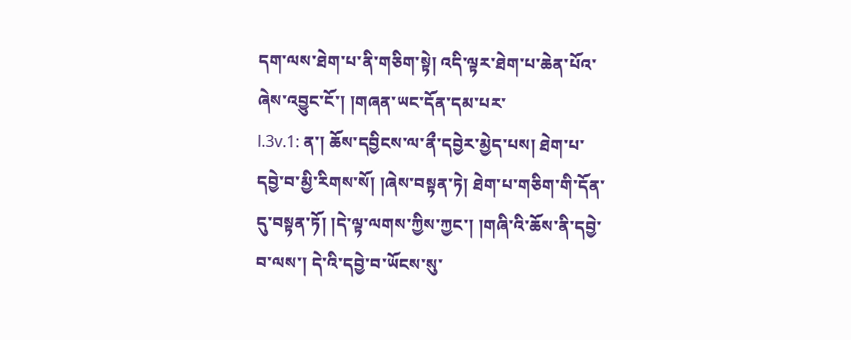དག་ལས་ཐེག་པ་ནི་གཅིག་སྟེ། འདི་ལྟར་ཐེག་པ་ཆེན་པོའ་ཞེས་འབྱུང་ངོ་། །གཞན་ཡང་དོན་དམ་པར་
l.3v.1: ན་། ཆོས་དབྱིངས་ལ་ནྀ་དབྱེར་མྱེད་པས། ཐེག་པ་དབྱེ་བ་མྱི་རིགས་སོ། །ཞེས་བསྟན་ཏེ། ཐེག་པ་གཅིག་གི་དོན་དུ་བསྟན་ཏོ། །དེ་ལྟ་ལགས་ཀྱིས་ཀྱང་། །གཞི་འི་ཆོས་ནི་དབྱེ་བ་ལས་། དེ་འི་དབྱེ་བ་ཡོངས་སུ་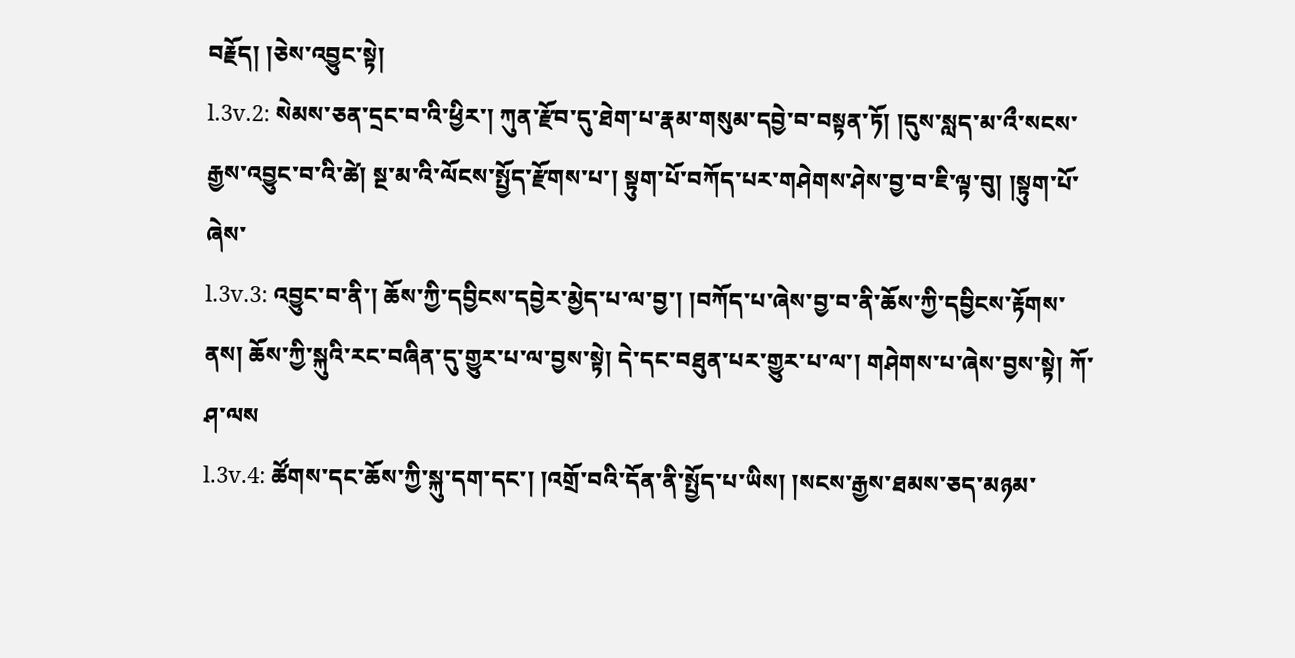བརྗོད། །ཅེས་འབྱུང་སྟེ།
l.3v.2: སེམས་ཅན་དྲང་བ་འི་ཕྱིར་། ཀུན་རྫོབ་དུ་ཐེག་པ་རྣམ་གསུམ་དབྱེ་བ་བསྟན་ཏོ། །དུས་སླད་མ་འྀ་སངས་རྒྱས་འབྱུང་བ་འི་ཚེ། སྔ་མ་འི་ལོངས་སྤྱོད་རྫོགས་པ་། སྟུག་པོ་བཀོད་པར་གཤེགས་ཤེས་བྱ་བ་ཇི་ལྟ་བུ། །སྟུག་པོ་ཞེས་
l.3v.3: འབྱུང་བ་ནི་། ཆོས་ཀྱི་དབྱིངས་དབྱེར་མྱེད་པ་ལ་བྱ་། །བཀོད་པ་ཞེས་བྱ་བ་ནི་ཆོས་ཀྱི་དབྱིངས་རྟོགས་ནས། ཆོས་ཀྱི་སྐུའི་རང་བཞིན་དུ་གྱུར་པ་ལ་བྱས་སྟེ། དེ་དང་བཐུན་པར་གྱུར་པ་ལ་། གཤེགས་པ་ཞེས་བྱས་སྟེ། ཀོ་ཤ་ལས
l.3v.4: ཚོགས་དང་ཆོས་ཀྱི་སྐུ་དག་དང་། །འགྲོ་བའི་དོན་ནི་སྤྱོད་པ་ཡིས། །སངས་རྒྱས་ཐམས་ཅད་མཉམ་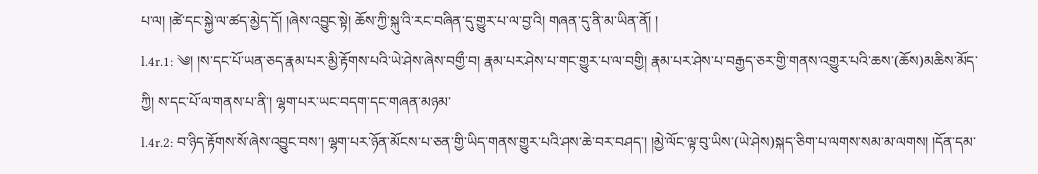པ་ལ། །ཚེ་དང་སྐྱེ་ལ་ཚད་མྱེད་དོ། །ཞེས་འབྱུང་སྟེ། ཆོས་ཀྱི་སྐུ་འི་རང་བཞིན་དུ་གྱུར་པ་ལ་བྱ་འི། གཞན་དུ་ནི་མ་ཡིན་ནོ། །
l.4r.1: ༄། །ས་དང་པོ་ཡན་ཅད་རྣམ་པར་མྱི་རྟོགས་པའི་ཡེ་ཤེས་ཞེས་བགྱྀ་བ། རྣམ་པར་ཤེས་པ་གང་གྱུར་པ་ལ་བགྱི། རྣམ་པར་ཤེས་པ་བརྒྱད་ཅར་གྱི་གནས་འགྱུར་པའི་ཆས་(ཆོས)མཆིས་མོད་ཀྱི། ས་དང་པོ་ལ་གནས་པ་ནི་། ལྷག་པར་ཡང་བདག་དང་གཞན་མཉམ་
l.4r.2: བ་ཉིད་རྟོགས་སོ་ཞེས་འབྱུང་བས་། ལྷག་པར་ཉོན་མོངས་པ་ཅན་གྱི་ཡིད་གནས་གྱུར་པའི་ཤས་ཆེ་བར་བཤད་། །མྱེ་ལོང་ལྟ་བུ་ཡིས་(ཡེ་ཤེས)སྐད་ཅིག་པ་ལགས་སམ་མ་ལགས། །དོན་དམ་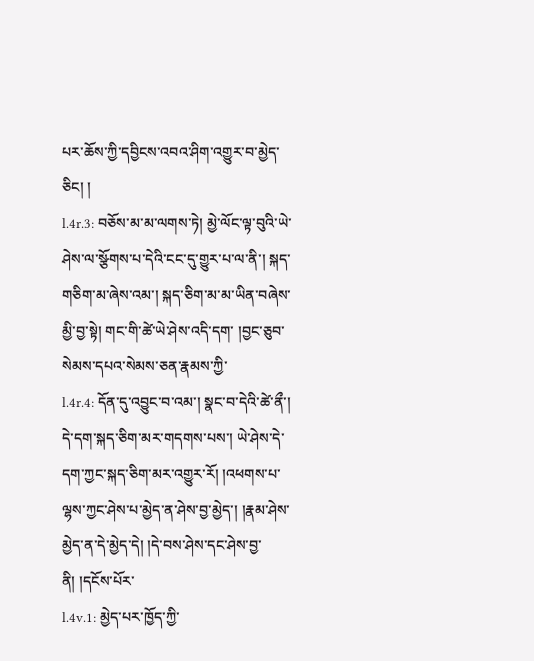པར་ཆོས་ཀྱི་དབྱིངས་འབའ་ཤིག་འགྱུར་བ་མྱེད་ཅིང། །
l.4r.3: བཅོས་མ་མ་ལགས་ཏེ། མྱེ་ལོང་ལྟ་བུའི་ཡེ་ཤེས་ལ་སྩོགས་པ་དེའི་ངང་དུ་གྱུར་པ་ལ་ནི་། སྐད་གཅིག་མ་ཞེས་འམ་། སྐད་ཅིག་མ་མ་ཡིན་བཞེས་མྱི་བྱ་སྟེ། གང་གི་ཚེ་ཡེ་ཤེས་འདི་དག་ །བྱང་ཅུབ་སེམས་དཔའ་སེམས་ཅན་རྣམས་ཀྱི་
l.4r.4: དོན་དུ་འབྱུང་བ་འམ་། སྣང་བ་དེའི་ཚེ་ནྀ་། དེ་དག་སྐད་ཅིག་མར་གདགས་པས་། ཡེ་ཤེས་དེ་དག་ཀྱང་སྐད་ཅིག་མར་འགྱུར་རོ། །འཕགས་པ་ལྷས་ཀྱང་ཤེས་པ་མྱེད་ན་ཤེས་བྱ་མྱེད་། །རྣམ་ཤེས་མྱེད་ན་དེ་མྱེད་དེ། །དེ་བས་ཤེས་དང་ཤེས་བྱ་ནི། །དངོས་པོར་
l.4v.1: མྱེད་པར་ཁྱོད་ཀྱི་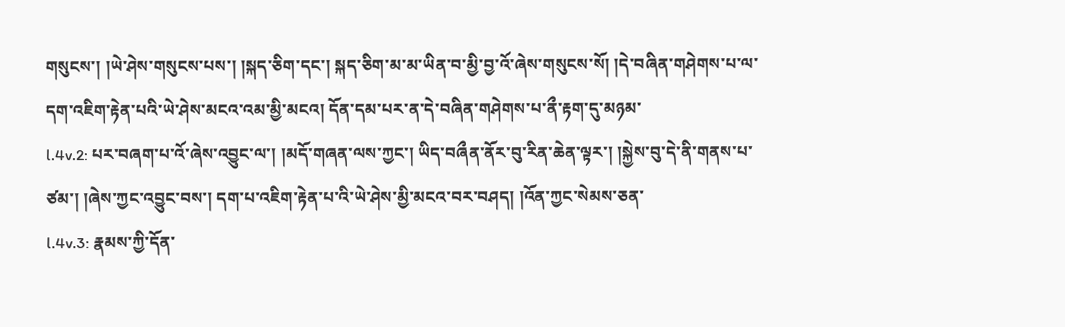གསུངས་། །ཡེ་ཤེས་གསུངས་པས་། །སྐད་ཅིག་དང་། སྐད་ཅིག་མ་མ་ཡིན་བ་མྱི་བྱ་འོ་ཞེས་གསུངས་སོ། །དེ་བཞིན་གཤེགས་པ་ལ་དག་འཇིག་རྟེན་པའི་ཡེ་ཤེས་མངའ་འམ་མྱི་མངའ། དོན་དམ་པར་ན་དེ་བཞིན་གཤེགས་པ་ནྀ་རྟག་དུ་མཉམ་
l.4v.2: པར་བཞག་པ་འོ་ཞེས་འབྱུང་ལ་། །མདོ་གཞན་ལས་ཀྱང་། ཡིད་བཞྀན་ནོར་བུ་རིན་ཆེན་ལྟར་། །སྐྱེས་བུ་དེ་ནི་གནས་པ་ཙམ་། །ཞེས་ཀྱང་འབྱུང་བས་། དག་པ་འཇིག་རྟེན་པ་འི་ཡེ་ཤེས་མྱི་མངའ་བར་བཤད། །འོན་ཀྱང་སེམས་ཅན་
l.4v.3: རྣམས་ཀྱི་དོན་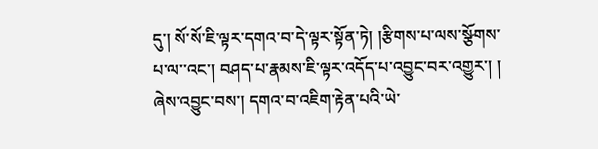དུ་། སོ་སོ་ཇི་ལྟར་དགའ་བ་དེ་ལྟར་སྟོན་ཏེ། །རྩིགས་པ་ལས་སྩོགས་པ་ལ་་འང་། བཤད་པ་རྣམས་ཇི་ལྟར་འདོད་པ་འབྱུང་བར་འགྱུར་། ། ཞེས་འབྱུང་བས་། དགའ་བ་འཇིག་རྟེན་པའི་ཡེ་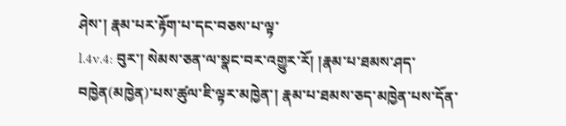ཤེས་། རྣམ་པར་རྟོག་པ་དང་བཅས་པ་ལྟ་
l.4v.4: བུར་། སེམས་ཅན་ལ་སྣང་བར་འགྱུར་རོ། །རྣམ་པ་ཐམས་ཤད་བཁྱེན(མཁྱེན)་པས་ཚུལ་ཇི་ལྟར་མཁྱེན་། རྣམ་པ་ཐམས་ཅད་མཁྱེན་པས་དོན་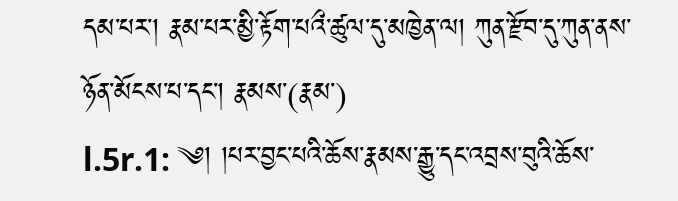དམ་པར་། རྣམ་པར་མྱི་རྟོག་པའྀ་ཚུལ་དུ་མཁྱེན་ལ། ཀུན་རྫོབ་དུ་ཀུན་ནས་ཉོན་མོངས་པ་དང་། རྣམས་(རྣམ་)
l.5r.1: ༄། །པར་བྱང་པའི་ཆོས་རྣམས་རྒྱུ་དང་འབྲས་བུའི་ཆོས་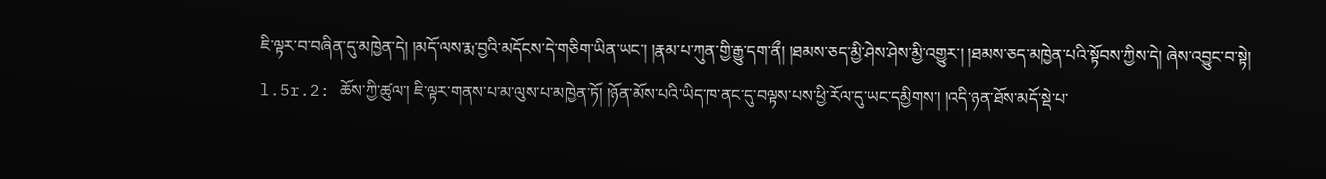ཇི་ལྟར་བ་བཞིན་དུ་མཁྱེན་དེ། །མདོ་ལས་རྨ་བྱའི་མདོངས་དེ་གཅིག་ཡིན་ཡང་། །རྣམ་པ་ཀུན་གྱི་རྒྱུ་དག་ནྀ། །ཐམས་ཅད་མྱི་ཤེས་ཤེས་མྱི་འགྱུར་། །ཐམས་ཅད་མཁྱེན་པའི་སྟོབས་ཀྱིས་དེ། ཞེས་འབྱུང་བ་སྟེ།
l.5r.2: ཆོས་ཀྱི་ཚུལ་། ཇི་ལྟར་གནས་པ་མ་ལུས་པ་མཁྱེན་ཏོ། །ཉོན་མོས་པའི་ཡིད་ཁ་ནང་དུ་བལྟས་པས་ཕྱི་རོལ་དུ་ཡང་དམྱིགས་། །འདི་ཉན་ཐོས་མདོ་སྡེ་པ་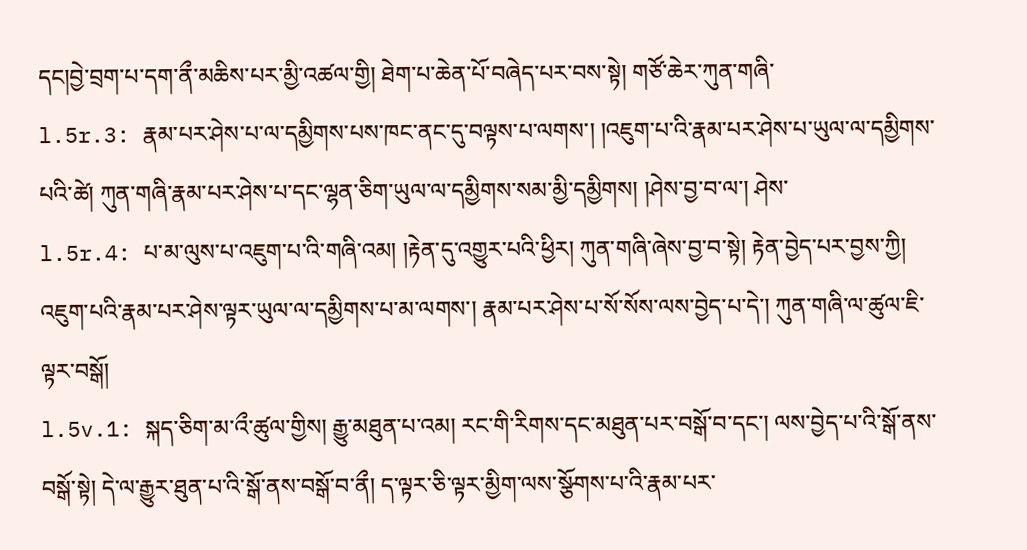དང།བྱེ་བྲག་པ་དག་ནྀ་མཆིས་པར་མྱི་འཚལ་གྱི། ཐེག་པ་ཆེན་པོ་བཞེད་པར་བས་སྟེ། གཙོ་ཆེར་ཀུན་གཞི་
l.5r.3: རྣམ་པར་ཤེས་པ་ལ་དམྱིགས་པས་ཁང་ནང་དུ་བལྟས་པ་ལགས་། །འཇུག་པ་འི་རྣམ་པར་ཤེས་པ་ཡུལ་ལ་དམྱིགས་པའི་ཚེ། ཀུན་གཞི་རྣམ་པར་ཤེས་པ་དང་ལྷན་ཅིག་ཡུལ་ལ་དམྱིགས་སམ་མྱི་དམྱིགས། །ཤེས་བྱ་བ་ལ་། ཤེས་
l.5r.4: པ་མ་ལུས་པ་འཇུག་པ་འི་གཞི་འམ། །རྟེན་དུ་འགྱུར་པའི་ཕྱིར། ཀུན་གཞི་ཞེས་བྱ་བ་སྟེ། རྟེན་བྱེད་པར་བྱས་ཀྱི། འཇུག་པའི་རྣམ་པར་ཤེས་ལྟར་ཡུལ་ལ་དམྱིགས་པ་མ་ལགས་། རྣམ་པར་ཤེས་པ་སོ་སོས་ལས་བྱེད་པ་དེ་། ཀུན་གཞི་ལ་ཚུལ་ཇི་ལྟར་བསྒོ།
l.5v.1: སྐད་ཅིག་མ་འྀ་ཚུལ་གྱིས། རྒྱུ་མཐུན་པ་འམ། རང་གི་རིགས་དང་མཐུན་པར་བསྒོ་བ་དང་། ལས་བྱེད་པ་འི་སྒོ་ནས་བསྒོ་སྟེ། དེ་ལ་རྒྱུར་ཐུན་པ་འི་སྒོ་ནས་བསྒོ་བ་ནྀ། ད་ལྟར་ཅི་ལྟར་མྱིག་ལས་སྩོགས་པ་འི་རྣམ་པར་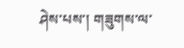ཤེས་པས་། གཟུགས་ལ་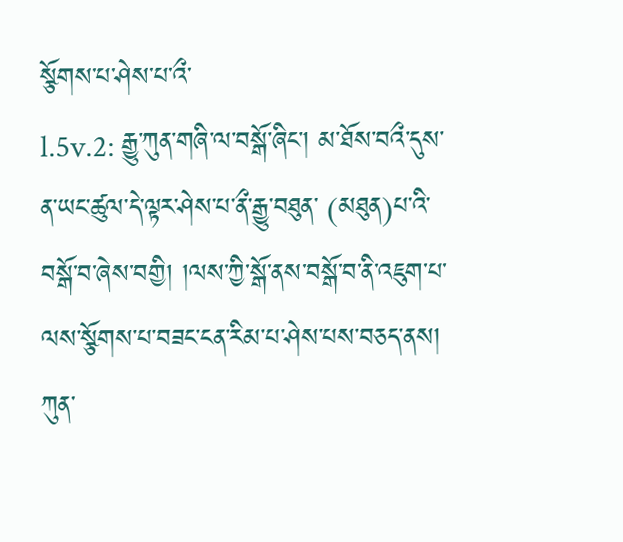སྩོགས་པ་ཤེས་པ་འྀ་
l.5v.2: རྒྱུ་ཀུན་གཞི་ལ་བསྒོ་ཞིང་། མ་ཐོས་བའྀ་དུས་ན་ཡང་ཚུལ་དེ་ལྟར་ཤེས་པ་ནྀ་རྒྱུ་བཐུན་ (མཐུན)པ་འི་བསྒོ་བ་ཞེས་བགྱི། །ལས་ཀྱི་སྒོ་ནས་བསྒོ་བ་ནི་འཇུག་པ་ལས་སྩོགས་པ་བཟང་ངན་རིམ་པ་ཤེས་པས་བཅད་ནས། ཀུན་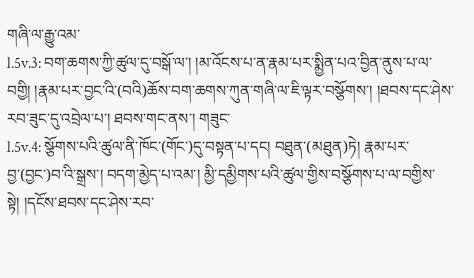གཞི་ལ་རྒྱུ་འམ་
l.5v.3: བག་ཆགས་ཀྱི་ཚུལ་དུ་བསྒོ་ལ་། །མ་འོངས་པ་ན་རྣམ་པར་སྨྱིན་པའ་བྱིན་ནུས་པ་ལ་བགྱི། །རྣམ་པར་བྱང་འི་(བའི)ཆོས་བག་ཆགས་ཀུན་གཞི་ལ་ཇི་ལྟར་བསྩོགས་། །ཐབས་དང་ཤེས་རབ་ཟུང་དུ་འབྲེལ་པ་། ཐབས་གང་ནས་། གཟུང་
l.5v.4: སྩོགས་པའི་ཚུལ་ནི་ཁོང་(གོང་)དུ་བསྟན་པ་དང། བཐུན་(མཐུན)ཏེ། རྣམ་པར་བྱ་(བྱང་)བ་འི་སྒྲས་། བདག་མྱེད་པ་འམ་། མྱི་དམྱིགས་པའི་ཚུལ་གྱིས་བསྩོགས་པ་ལ་བགྱིས་སྟེ། །དངོས་ཐབས་དང་ཤེས་རབ་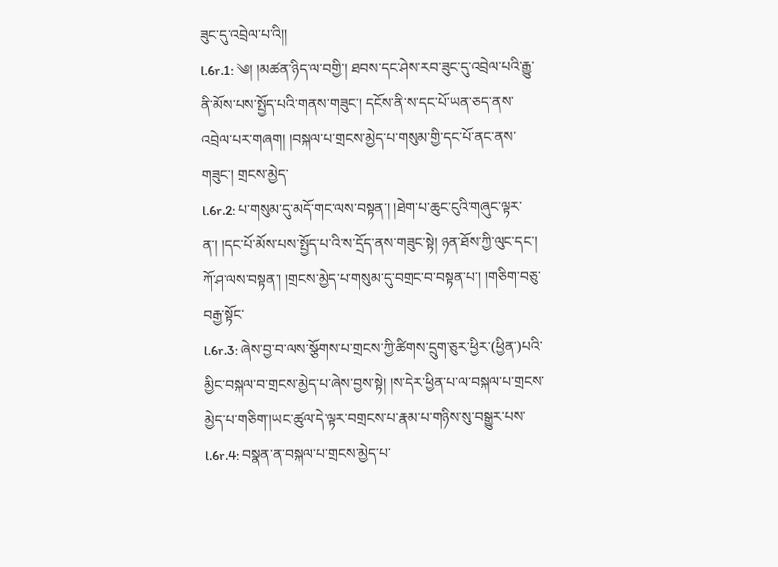ཟུང་དུ་འབྲེལ་པ་འི།།
l.6r.1: ༄། །མཚན་ཉིད་ལ་བགྱི་། ཐབས་དང་ཤེས་རབ་ཟུང་དུ་འབྲེལ་པའི་རྒྱུ་ནི་མོས་པས་སྤྱོད་པའི་གནས་གཟུང་། དངོས་ནི་ས་དང་པོ་ཡན་ཅད་ནས་འབྲེལ་པར་གཞག། །བསྐལ་པ་གྲངས་མྱེད་པ་གསུམ་གྱི་དང་པོ་ནང་ནས་གཟུང་། གྲངས་མྱེད་
l.6r.2: པ་གསུམ་དུ་མདོ་གང་ལས་བསྟན་། །ཐེག་པ་ཆུང་ངུའི་གཞུང་ལྟར་ན་། །དང་པོ་མོས་པས་སྤྱོད་པ་འི་ས་དྲོད་ནས་གཟུང་སྟེ། ཉན་ཐོས་ཀྱི་ལུང་དང་། ཀོ་ཤ་ལས་བསྟན་། །གྲངས་མྱེད་པ་གསུམ་དུ་བགྲང་བ་བསྟན་པ་། །གཅིག་བཅུ་བརྒྱ་སྟོང་
l.6r.3: ཞེས་བྱ་བ་ལས་སྩོགས་པ་གྲངས་ཀྱི་ཚིགས་དྲུག་ཅུར་ཕྱིར་(ཕྱིན་)པའི་མྱིང་བསྐལ་བ་གྲངས་མྱེད་པ་ཞེས་བྱས་སྟེ། །ས་དེར་ཕྱིན་པ་ལ་བསྐལ་པ་གྲངས་མྱེད་པ་གཅིག་།ཡང་ཚུལ་དེ་ལྟར་བགྲངས་པ་རྣམ་པ་གཉིས་སུ་བསྒྱུར་པས་
l.6r.4: བསྣན་ན་བསྐལ་པ་གྲངས་མྱེད་པ་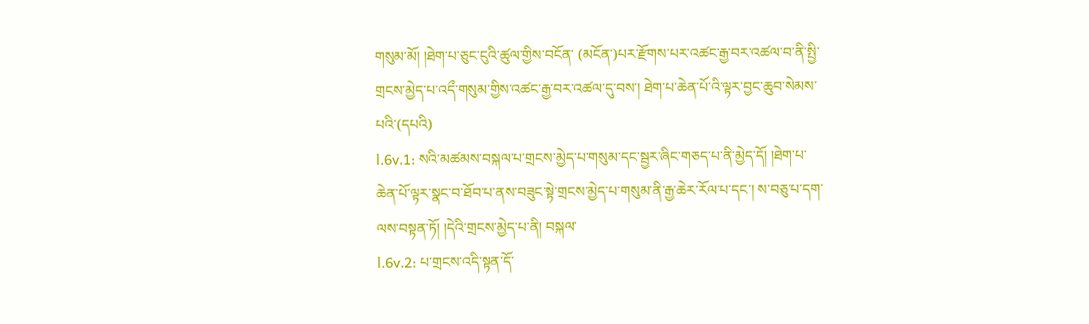གསུམ་མོ། །ཐེག་པ་ཅུང་ངུའི་ཚུལ་གྱིས་བངོན་ (མངོན་)པར་རྫོགས་པར་འཚང་རྒྱ་བར་འཚལ་བ་ནི་སྤྱི་གྲངས་མྱེད་པ་འདྀ་གསུམ་གྱིས་འཚང་རྒྱ་བར་འཚལ་དུ་བས་། ཐེག་པ་ཆེན་པོ་འི་ལྟར་བྱང་ཆུབ་སེམས་པའི་(དཔའི)
l.6v.1: སའི་མཚམས་བསྐལ་པ་གྲངས་མྱེད་པ་གསུམ་དང་སྦྱར་ཞིང་གཅད་པ་ནི་མྱེད་དོ། །ཐེག་པ་ཆེན་པོ་ལྟར་སྣང་བ་ཐོབ་པ་ནས་བཟུང་སྟེ་གྲངས་མྱེད་པ་གསུམ་ནི་རྒྱ་ཆེར་རོལ་པ་དང་། ས་བཅུ་པ་དག་ལས་བསྟན་ཏོ། །དེའི་གྲངས་མྱེད་པ་ནི། བསྐལ་
l.6v.2: པ་གྲངས་འདི་སྟན་དོ་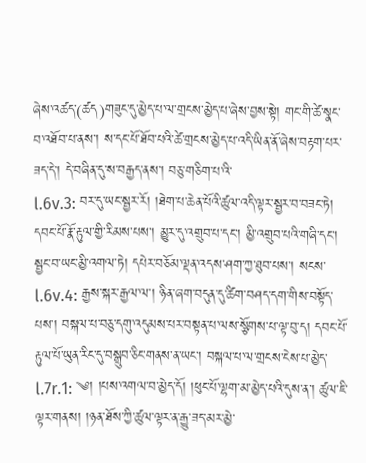ཞེས་འཚད་(ཚད)གཟུང་དུ་མྱེད་པ་ལ་གྲངས་མྱེད་པ་ཞེས་བྱས་སྟེ། གང་གི་ཚེ་སྣང་བ་འཐོབ་པ་ནས་། ས་དང་པོ་ཐོབ་པའི་ཚེ་གྲངས་མྱེད་པ་འདི་ཡིན་ནོ་ཞེས་བརྟག་པར་ཟད་དེ་། དེ་བཞིན་དུ་ས་བརྒྱད་ནས་། བཅུ་གཅིག་པ་འི་
l.6v.3: བར་དུ་ཡང་སྦྱར་རོ། །ཐེག་པ་ཆེན་པོའི་ཚུལ་འདི་ལྟར་སྦྱར་བ་བཟང་ཏེ། དབང་པོ་རྣོ་རྟུལ་གྱི་རིམས་པས་། མྱུར་དུ་འགྲུབ་པ་དང་། མྱི་འགྲུབ་པའི་གཞི་དང་། སྦྱང་བ་ཡང་མྱི་འགལ་ཏེ། དཔེར་བཅོམ་ལྡན་འདས་ཤག་ཀྱ་ཐུབ་པས་། སངས་
l.6v.4: རྒྱས་སྐར་རྒྱལ་ལ་། ཉིན་ཞག་བདུན་དུ་ཚིག་བཤད་དག་གིས་བསྟོད་པས་། བསྐལ་པ་བཅུ་དགུ་འདུམས་པར་བསྟན་པ་ལས་སྩོགས་པ་ལྟ་བུ་ད། དབང་པོ་རྟུལ་པོ་ཡུན་རིང་དུ་བསྒྲུབ་ཅིང་གནས་ན་ཡང་། བསྐལ་པ་ལ་གྲངས་ངེས་པ་མྱེད་
l.7r.1: ༄། །པས་འགལ་བ་མྱེད་དོ། །ཕུང་པོ་ལྷག་མ་མྱེད་པའི་དུས་ན་། ཚུལ་ཇི་ལྟར་གནས། །ཉན་ཐོས་ཀྱི་ཚུལ་ལྟར་ན་རྒྱུ་ཟད་མར་མྱེ་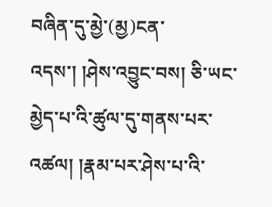བཞིན་དུ་མྱེ་(མྱ)ངན་འདས་། །ཤེས་འབྱུང་བས། ཅི་ཡང་མྱེད་པ་འི་ཚུལ་དུ་གནས་པར་འཚལ། །རྣམ་པར་ཤེས་པ་འི་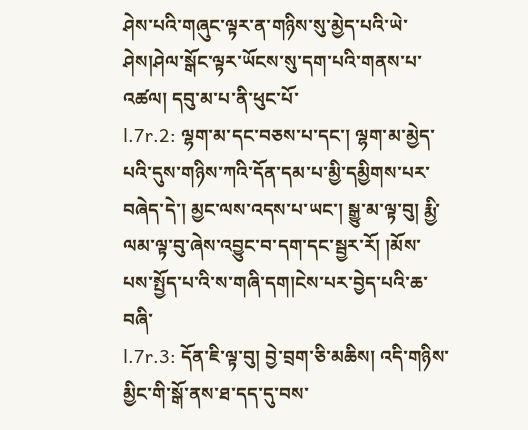ཤེས་པའི་གཞུང་ལྟར་ན་གཉིས་སུ་མྱེད་པའི་ཡེ་ཤེས།ཤེལ་སྒོང་ལྟར་ཡོངས་སུ་དག་པའི་གནས་པ་འཚལ། དབུ་མ་པ་ནི་ཕུང་པོ་
l.7r.2: ལྷག་མ་དང་བཅས་པ་དང་། ལྷག་མ་མྱེད་པའི་དུས་གཉིས་ཀའི་དོན་དམ་པ་མྱི་དམྱིགས་པར་བཞེད་དེ་། མྱང་ལས་འདས་པ་ཡང་། སྒྱུ་མ་ལྟ་བུ། རྨྱི་ལམ་ལྟ་བུ་ཞེས་འབྱུང་བ་དག་དང་སྦྱར་རོ། །མོས་པས་སྤྱོད་པ་འི་ས་གཞི་དག།ངེས་པར་བྱེད་པའི་ཆ་བཞི་
l.7r.3: དོན་ཇི་ལྟ་བུ། བྱེ་བྲག་ཅི་མཆིས། འདི་གཉིས་མྱིང་གི་སྒོ་ནས་ཐ་དད་དུ་བས་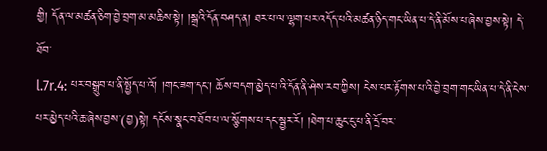གྱི། དོན་ལ་མཚན་ཅིག་བྱེ་བྲག་མ་མཆིས་སྟེ། །སྒྲའི་དོན་བཤད་ན། ཐར་པ་ལ་ལྷག་པར་འདོད་པའི་མཚན་ཉིད་གང་ཡིན་པ་དེ་ནི་མོས་པ་ཞེས་བྱས་སྟེ། དེ་ཐོབ་
l.7r.4: པར་བསྒྲུབ་པ་ནི་སྤྱོད་པ་འོ། །གང་ཟག་དང་། ཆོས་བདག་མྱེད་པ་འི་དོན་ནི་ཤེས་རབ་ཀྱིས། ངེས་པར་རྟོགས་པ་འི་བྱེ་བྲག་གང་ཡིན་པ་དེ་ནི་ངེས་པར་མྱེད་པའི་ཆ་ཞེས་བྱས་(བྱ)སྟེ། དངོས་སྣང་བ་ཐོབ་པ་ལ་སྩོགས་པ་དང་སྦྱར་རོ། །ཐེག་པ་ཆུང་ངུ་པ་ནི་དྲོ་བར་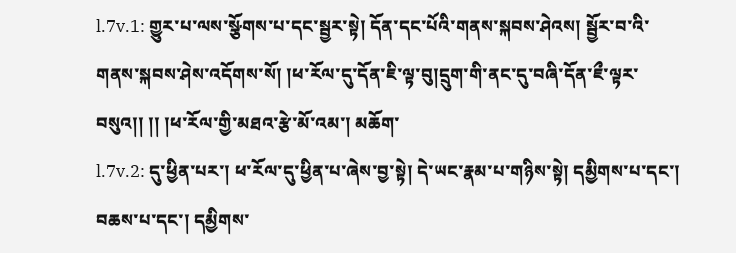l.7v.1: གྱུར་པ་ལས་སྩོགས་པ་དང་སྦྱར་སྟེ། དོན་དང་པོའི་གནས་སྐབས་ཤེའས། སྦྱོར་བ་འི་གནས་སྐབས་ཤེས་འདོགས་སོ། །ཕ་རོལ་དུ་དོན་ཇི་ལྟ་བུ།དྲུག་གི་ནང་དུ་བཞི་དོན་ཇྀ་ལྟར་བསུའ།། །། །ཕ་རོལ་གྱི་མཐའ་རྩེ་མོ་འམ་། མཆོག་
l.7v.2: དུ་ཕྱིན་པར་། ཕ་རོལ་དུ་ཕྱིན་པ་ཞེས་བྱ་སྟེ། དེ་ཡང་རྣམ་པ་གཉིས་སྟེ། དམྱིགས་པ་དང་། བཆས་པ་དང་། དམྱིགས་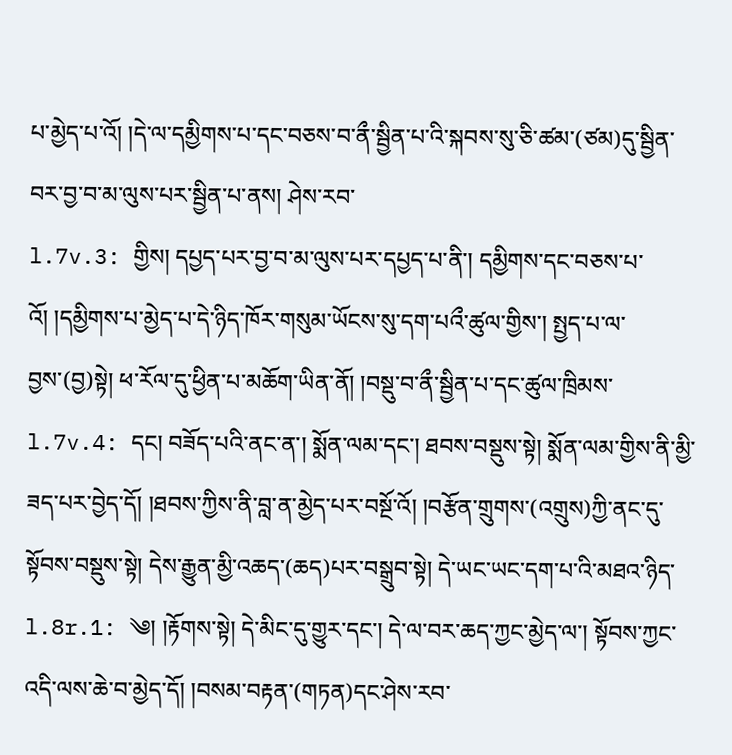པ་མྱེད་པ་འོ། །དེ་ལ་དམྱིགས་པ་དང་བཅས་བ་ནྀ་སྦྱིན་པ་འི་སྐབས་སུ་ཅི་ཚམ་(ཙམ)དུ་སྦྱིན་བར་བྱ་བ་མ་ལུས་པར་སྦྱིན་པ་ནས། ཤེས་རབ་
l.7v.3: གྱིས། དཔྱད་པར་བྱ་བ་མ་ལུས་པར་དཔྱད་པ་ནི་། དམྱིགས་དང་བཅས་པ་འོ། །དམྱིགས་པ་མྱེད་པ་དེ་ཉིད་ཁོར་གསུམ་ཡོངས་སུ་དག་པའྀ་ཚུལ་གྱིས་། སྤྱད་པ་ལ་བྱས་(བྱ)སྟེ། ཕ་རོལ་དུ་ཕྱིན་པ་མཆོག་ཡིན་ནོ། །བསྡུ་བ་ནྀ་སྦྱིན་པ་དང་ཚུལ་ཁྲིམས་
l.7v.4: དང། བཟོད་པའི་ནང་ན་། སྨོན་ལམ་དང་། ཐབས་བསྡུས་སྟེ། སྨོན་ལམ་གྱིས་ནི་མྱི་ཟད་པར་བྱེད་དོ། །ཐབས་ཀྱིས་ནི་བླ་ན་མྱེད་པར་བསྔོ་འོ། །བརྩོན་གྲུགས་(འགྲུས)ཀྱི་ནང་དུ་སྟོབས་བསྡུས་སྟེ། དེས་རྒྱུན་མྱི་འཆད་(ཆད)པར་བསྒྲུབ་སྟེ། དེ་ཡང་ཡང་དག་པ་འི་མཐའ་ཉིད་
l.8r.1: ༄། །རྟོགས་སྟེ། དེ་མིང་དུ་གྱུར་དང་། དེ་ལ་བར་ཆད་ཀྱང་མྱེད་ལ་། སྟོབས་ཀྱང་འདི་ལས་ཆེ་བ་མྱེད་དོ། །བསམ་བརྟན་(གཏན)དང་ཤེས་རབ་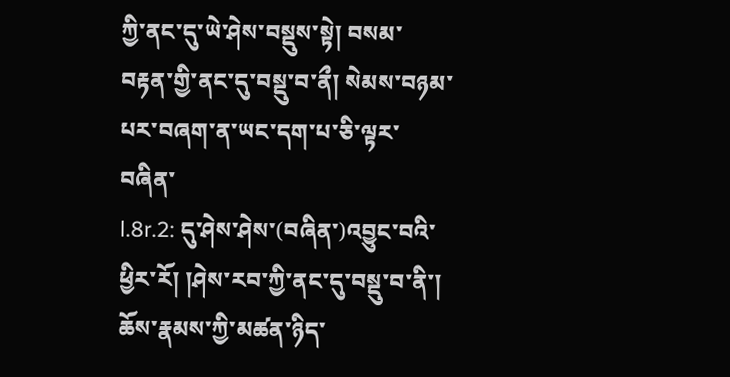ཀྱི་ནང་དུ་ཡེ་ཤེས་བསྡུས་སྟེ། བསམ་བརྟན་གྱི་ནང་དུ་བསྡུ་བ་ནྀ། སེམས་བཉམ་པར་བཞག་ན་ཡང་དག་པ་ཅི་ལྟར་བཞིན་
l.8r.2: དུ་ཤེས་ཤེས་(བཞིན་)འབྱུང་བའི་ཕྱིར་རོ། །ཤེས་རབ་ཀྱི་ནང་དུ་བསྡུ་བ་ནི་། ཆོས་རྣམས་ཀྱི་མཚན་ཉིད་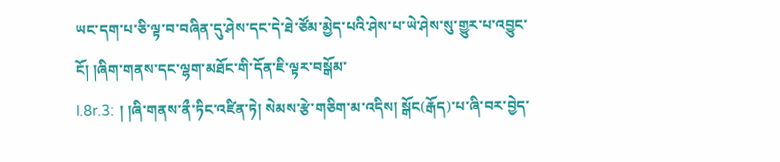ཡང་དག་པ་ཅི་ལྟ་བ་བཞིན་དུ་ཤེས་དང་དེ་ཐེ་ཙོམ་མྱེད་པའི་ཤེས་པ་ཡེ་ཤེས་སུ་གྱུར་པ་འབྱུང་ངོ། །ཞིག་གནས་དང་ལྷག་མཐོང་གི་དོན་ཇི་ལྟར་བསྒོམ་
l.8r.3: ། །ཞི་གནས་ནྀ་ཏིང་འཛིན་ཏེ། སེམས་རྩེ་གཅིག་མ་འདིས། སྒོང(རྒོད)་པ་ཞི་བར་བྱེད་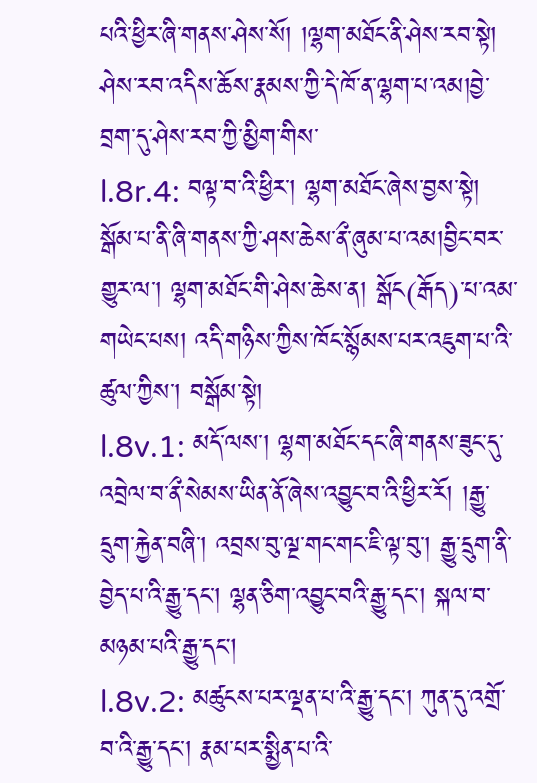པའི་ཕྱིར་ཞི་གནས་ཤེས་སོ། །ལྷག་མཐོང་ནི་ཤེས་རབ་སྟེ། ཤེས་རབ་འདིས་ཆོས་རྣམས་ཀྱི་དེ་ཁོ་ན་ལྷག་པ་འམ།བྱེ་བྲག་དུ་ཤེས་རབ་ཀྱི་མྱིག་གིས་
l.8r.4: བལྟ་བ་འི་ཕྱིར་། ལྷག་མཐོང་ཞེས་བྱས་སྟེ། སྒོམ་པ་ནི་ཞི་གནས་ཀྱི་ཤས་ཆེས་ནྀ་ཞུམ་པ་འམ།བྱིང་བར་གྱུར་ལ་། ལྷག་མཐོང་གི་ཤེས་ཆེས་ན། སྒོང(རྒོད)་པ་འམ་གཡེང་པས། འདི་གཉིས་ཀྱིས་ཁོང་སྙོམས་པར་འཇུག་པ་འི་ཚུལ་ཀྱིས་། བསྒོམ་སྟེ།
l.8v.1: མདོ་ལས་། ལྷག་མཐོང་དང་ཞི་གནས་ཟུང་དུ་འབྲེལ་བ་ནྀ་སེམས་ཡིན་ནོ་ཞེས་འབྱུང་བ་འི་ཕྱིར་རོ། །རྒྱུ་དྲུག་རྐྱེན་བཞི་། འབྲས་བུ་ལྔ་གང་གང་ཇི་ལྟ་བུ་། རྒྱུ་དྲུག་ནི་བྱེད་པ་འི་རྒྱུ་དང་། ལྷན་ཅིག་འབྱུང་བའི་རྒྱུ་དང་། སྐལ་བ་མཉམ་པའི་རྒྱུ་དང།
l.8v.2: མཚུངས་པར་ལྡན་པ་འི་རྒྱུ་དང་། ཀུན་དུ་འགྲོ་བ་འི་རྒྱུ་དང་། རྣམ་པར་སྨྱིན་པ་འི་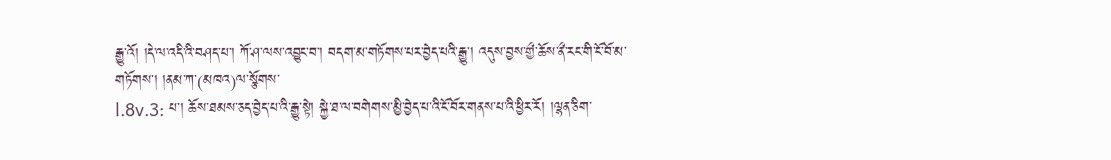རྒྱུ་འོ། །དེ་ལ་འདི་འི་བཤད་པ་། ཀོ་ཤ་ལས་འབྱུང་བ་། བདག་མ་གཏོགས་པར་བྱེད་པའི་རྒྱུ་། འདུས་བྱས་གྱྀ་ཆོས་ནྀ་རང་གི་ངོ་བོ་མ་གཏོགས་། །ནམ་ཀ་(མཁའ)ལ་སྩོགས་
l.8v.3: པ་། ཆོས་ཐམས་ཅད་བྱེད་པ་འི་རྒྱུ་སྟེ། སྐྱེ་ཐ་ལ་བགེགས་མྱི་བྱེད་པ་འི་ངོ་བོར་གནས་པ་འི་ཕྱིར་རོ། །ལྷན་ཅིག་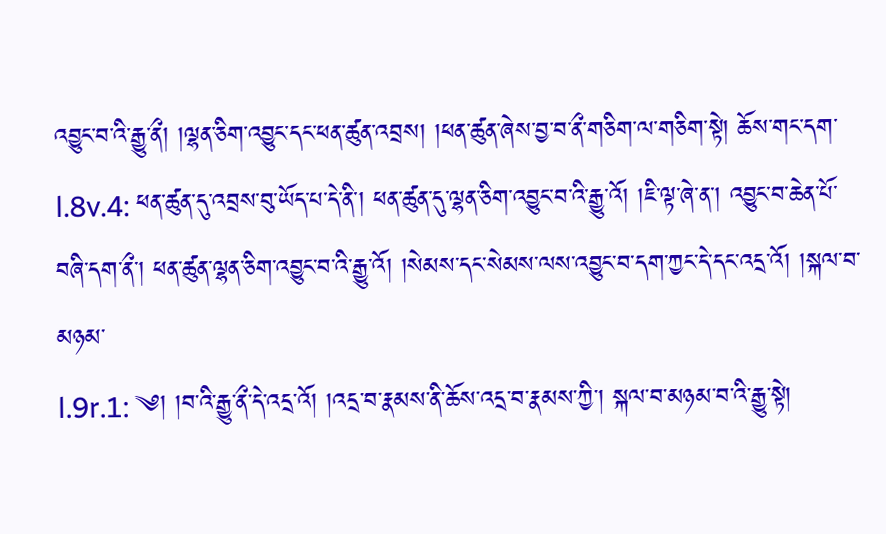འབྱུང་བ་འི་རྒྱུ་ནྀ། །ལྷན་ཅིག་འབྱུང་དང་ཕན་ཚུན་འབྲས། །ཕན་ཚུན་ཞེས་བྱ་བ་ནྀ་གཅིག་ལ་གཅིག་སྟེ། ཆོས་གང་དག་
l.8v.4: ཕན་ཚུན་དུ་འབྲས་བུ་ཡོད་པ་དེ་ནི་། ཕན་ཚུན་དུ་ལྷན་ཅིག་འབྱུང་བ་འི་རྒྱུ་འོ། །ཇི་ལྟ་ཞེ་ན་། འབྱུང་བ་ཆེན་པོ་བཞི་དག་ནྀ་། ཕན་ཚུན་ལྷན་ཅིག་འབྱུང་བ་འི་རྒྱུ་འོ། །སེམས་དང་སེམས་ལས་འབྱུང་བ་དག་ཀྱང་དེ་དང་འདྲ་འོ། །སྐལ་བ་མཉམ་
l.9r.1: ༄། །བ་འི་རྒྱུ་ནྀ་དེ་འདྲ་འོ། །འདྲ་བ་རྣམས་ནི་ཆོས་འདྲ་བ་རྣམས་ཀྱི་། སྐལ་བ་མཉམ་བ་འི་རྒྱུ་སྟེ།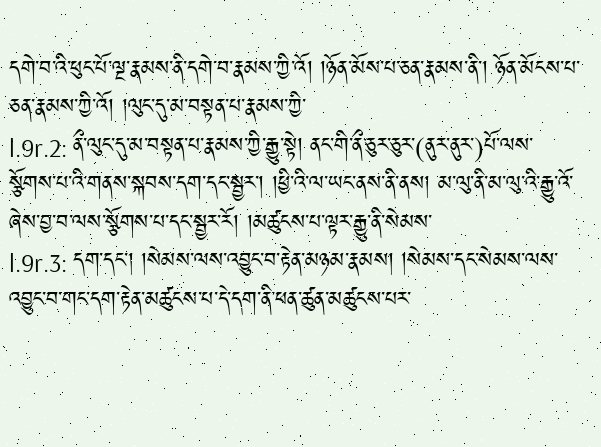དགེ་བ་འི་ཕུང་པོ་ལྔ་རྣམས་ནི་དགེ་བ་རྣམས་ཀྱི་འོ། །ཉོན་མོས་པ་ཅན་རྣམས་ནི་། ཉོན་མོངས་པ་ཅན་རྣམས་ཀྱི་འོ། །ལུང་དུ་མ་བསྟན་པ་རྣམས་ཀྱི་
l.9r.2: ནྀ་ལུང་དུ་མ་བསྟན་པ་རྣམས་ཀྱི་རྒྱུ་སྟེ། ནང་གི་ནྀ་ཅུར་ཅུར་(ནུར་ནུར་)པོ་ལས་སྩོགས་པ་འི་གནས་སྐབས་དག་དང་སྦྱར་། །ཕྱི་འི་ལ་ཡང་ནས་ནི་ནས། མ་ལུ་ནི་མ་ལུ་འི་རྒྱུ་འོ་ཞེས་བྱ་བ་ལས་སྩོགས་པ་དང་སྦྱར་རོ། །མཚུངས་པ་ལྟར་རྒྱུ་ནི་སེམས་
l.9r.3: དག་དང་། །སེམས་ལས་འབྱུང་བ་རྟེན་མཉམ་རྣམས། །སེམས་དང་སེམས་ལས་འབྱུང་བ་གང་དག་རྟེན་མཚུངས་པ་དེ་དག་ནི་ཕན་ཚུན་མཚུངས་པར་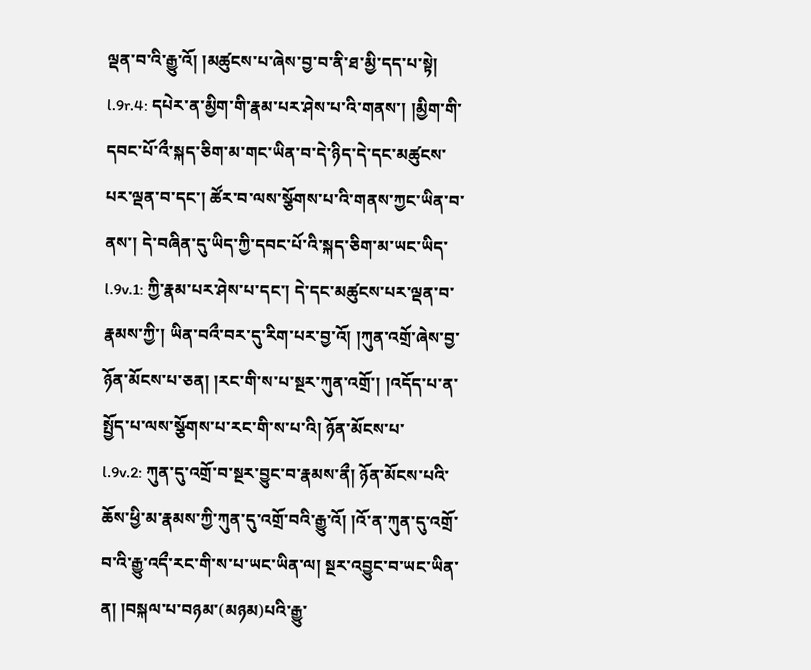ལྡན་བ་འི་རྒྱུ་འོ། །མཚུངས་པ་ཞེས་བྱ་བ་ནི་ཐ་མྱི་དད་པ་སྟེ།
l.9r.4: དཔེར་ན་མྱིག་གི་རྣམ་པར་ཤེས་པ་འི་གནས་། །མྱིག་གི་དབང་པོ་འྀ་སྐད་ཅིག་མ་གང་ཡིན་བ་དེ་ཉིད་དེ་དང་མཚུངས་པར་ལྡན་བ་དང་། ཚོར་བ་ལས་སྩོགས་པ་འི་གནས་ཀྱང་ཡིན་བ་ནས་། དེ་བཞིན་དུ་ཡིད་ཀྱི་དབང་པོ་འི་སྐད་ཅིག་མ་ཡང་ཡིད་
l.9v.1: ཀྱི་རྣམ་པར་ཤེས་པ་དང་། དེ་དང་མཚུངས་པར་ལྡན་བ་རྣམས་ཀྱི་། ཡིན་བའྀ་བར་དུ་རིག་པར་བྱ་འོ། །ཀུན་འགྲོ་ཞེས་བྱ་ཉོན་མོངས་པ་ཅན། །རང་གི་ས་པ་སྔར་ཀུན་འགྲོ་། །འདོད་པ་ན་སྤྱོད་པ་ལས་སྩོགས་པ་རང་གི་ས་པ་འི། ཉོན་མོངས་པ་
l.9v.2: ཀུན་དུ་འགྲོ་བ་སྔར་བྱུང་བ་རྣམས་ནྀ། ཉོན་མོངས་པའི་ཆོས་ཕྱི་མ་རྣམས་ཀྱི་ཀུན་དུ་འགྲོ་བའི་རྒྱུ་འོ། །འོ་ན་ཀུན་དུ་འགྲོ་བ་འི་རྒྱུ་འདྀ་རང་གི་ས་པ་ཡང་ཡིན་ལ། སྔར་འབྱུང་བ་ཡང་ཡིན་ན། །བསྐལ་པ་བཉམ་(མཉམ)པའི་རྒྱུ་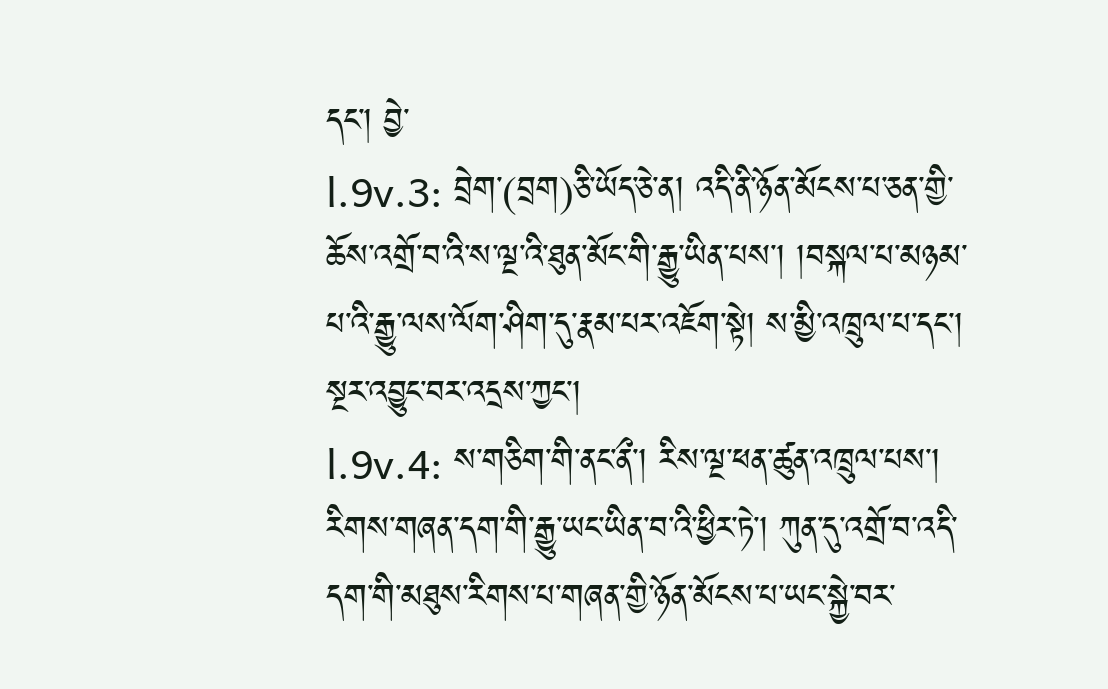དང་། བྱེ་
l.9v.3: བྲེག་(བྲག)ཅི་ཡོད་ཅེ་ན། འདི་ནི་ཉོན་མོངས་པ་ཅན་གྱི་ཆོས་འགྲོ་བ་འི་ས་ལྔ་འི་ཐུན་མོང་གི་རྒྱུ་ཡིན་པས་། །བསྐལ་པ་མཉམ་པ་འི་རྒྱུ་ལས་ལོག་ཤིག་དུ་རྣམ་པར་འཇོག་སྟེ། ས་མྱི་འཁྲུལ་པ་དང་། སྔར་འབྱུང་བར་འདྲས་ཀྱང་།
l.9v.4: ས་གཅིག་གི་ནང་ནྀ་། རིས་ལྔ་ཕན་ཚུན་འཁྲུལ་པས་། རིགས་གཞན་དག་གི་རྒྱུ་ཡང་ཡིན་བ་འི་ཕྱིར་ཏེ་། ཀུན་དུ་འགྲོ་བ་འདི་དག་གི་མཐུས་རིགས་པ་གཞན་གྱི་ཉོན་མོངས་པ་ཡང་སྐྱེ་བར་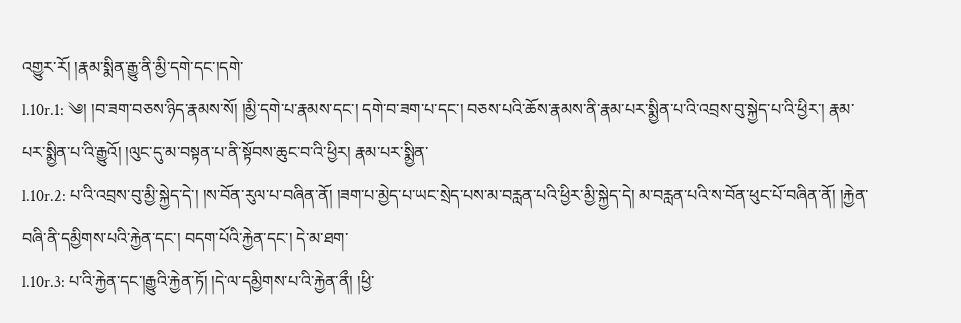འགྱུར་རོ། །རྣམ་སྨིན་རྒྱུ་ནི་མྱི་དགེ་དང་།དགེ་
l.10r.1: ༄། །བ་ཟག་བཅས་ཉིད་རྣམས་སོ། །མྱི་དགེ་པ་རྣམས་དང་། དགེ་བ་ཟག་པ་དང་། བཅས་པའི་ཆོས་རྣམས་ནི་རྣམ་པར་སྨྱིན་པ་འི་འབྲས་བུ་སྐྱེད་པ་འི་ཕྱིར་། རྣམ་པར་སྨྱིན་པ་འི་རྒྱུའོ། །ལུང་དུ་མ་བསྟན་པ་ནི་སྟོབས་ཆུང་བ་འི་ཕྱིར། རྣམ་པར་སྨྱིན་
l.10r.2: པ་འི་འབྲས་བུ་མྱི་སྐྱེད་དེ་། །ས་བོན་རུལ་པ་བཞིན་ནོ། །ཟག་པ་མྱེད་པ་ཡང་སྲེད་པས་མ་བརླན་པའི་ཕྱིར་མྱི་སྐྱེད་དེ། མ་བརླན་པའི་ས་བོན་ཕུང་པོ་བཞིན་ནོ། །རྐྱེན་བཞི་ནི་དམྱིགས་པའི་རྐྱེན་དང་། བདག་པོའི་རྐྱེན་དང་། དེ་མ་ཐག་
l.10r.3: པ་འི་རྐྱེན་དང་།རྒྱུའི་རྐྱེན་ཏོ། །དེ་ལ་དམྱིགས་པ་འི་རྐྱེན་ནྀ། །ཕྱི་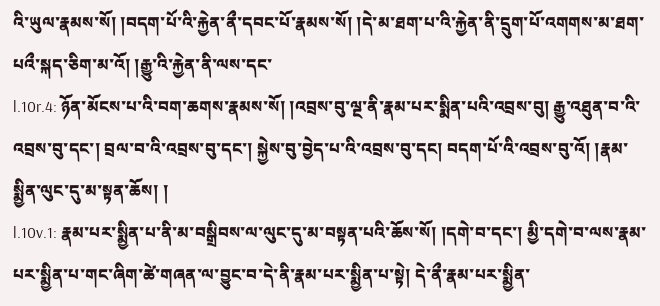འི་ཡུལ་རྣམས་སོ། །བདག་པོ་འི་རྐྱེན་ནྀ་དབང་པོ་རྣམས་སོ། །དེ་མ་ཐག་པ་འི་རྐྱེན་ནི་དྲུག་པོ་འགགས་མ་ཐག་པའྀ་སྐད་ཅིག་མ་འོ། །རྒྱུ་འི་རྐྱེན་ནི་ལས་དང་
l.10r.4: ཉོན་མོངས་པ་འི་བག་ཆགས་རྣམས་སོ། །འབྲས་བུ་ལྔ་ནི་རྣམ་པར་སྨིན་པའི་འབྲས་བུ། རྒྱུ་འཐུན་བ་འི་འབྲས་བུ་དང་། བྲལ་བ་འི་འབྲས་བུ་དང་། སྐྱེས་བུ་བྱེད་པ་འི་འབྲས་བུ་དང། བདག་པོ་འི་འབྲས་བུ་འོ། །རྣམ་སྨྱིན་ལུང་དུ་མ་སྟན་ཆོས། །
l.10v.1: རྣམ་པར་སྨྱིན་པ་ནི་མ་བསྒྲིབས་ལ་ལུང་དུ་མ་བསྟན་པའི་ཆོས་སོ། །དགེ་བ་དང་། མྱི་དགེ་བ་ལས་རྣམ་པར་སྨྱིན་པ་གང་ཞིག་ཚེ་གཞན་ལ་བྱུང་བ་དེ་ནི་རྣམ་པར་སྨྱིན་པ་སྟེ། དེ་ནྀ་རྣམ་པར་སྨྱིན་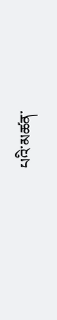པའི་མཚན་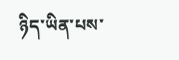ཉིད་ཡིན་པས་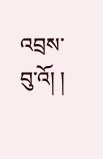འབྲས་བུ་འོ། །